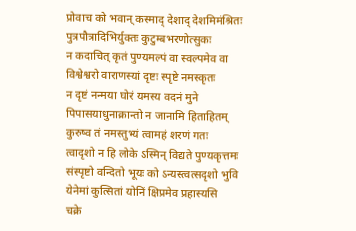प्रोवाच को भवान् कस्माद् देशाद् देशमिमंश्रितः
पुत्रपौत्रादिभिर्युक्तः कुटुम्बभरणोत्सुकः
न कदाचित् कृतं पुण्यमल्पं वा स्वल्पमेव वा
विश्वेश्वरो वाराणस्यां दृष्टः स्पृष्टे नमस्कृतः
न दृष्टं नन्मया घोरं यमस्य वदनं मुने
पिपासयाधुनाक्रान्तो न जानामि हिताहितम्
कुरुष्व तं नमस्तुभ्यं त्वामहं शरणं गतः
त्वादृशो न हि लोके ऽस्मिन् विद्यते पुण्यकृत्तमः
संस्पृष्टो वन्दितो भूयः को ऽन्यस्त्वत्सदृशो भुवि
येनेमां कुत्सितां योनिं क्षिप्रमेव प्रहास्यसि
चक्रे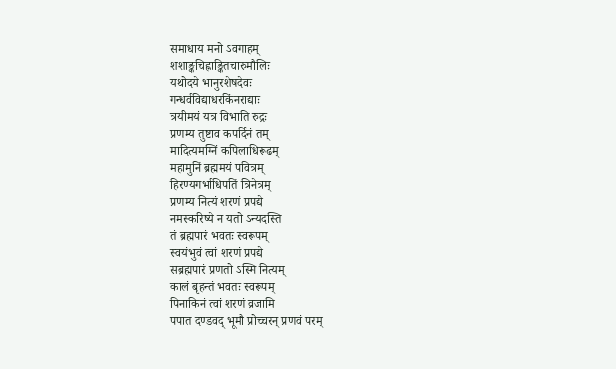समाधाय मनो ऽवगाहम्
शशाङ्कचिह्नाङ्कितचारुमौलिः
यथोदये भानुरशेषदेवः
गन्धर्वविद्याधरकिंनराद्याः
त्रयीमयं यत्र विभाति रुद्रः
प्रणम्य तुष्टाव कपर्दिनं तम्
मादित्यमग्निं कपिलाधिरूढम्
महामुनिं ब्रह्ममयं पवित्रम्
हिरण्यगर्भाधिपतिं त्रिनेत्रम्
प्रणम्य नित्यं शरणं प्रपद्ये
नमस्करिष्ये न यतो ऽन्यदस्ति
तं ब्रह्मपारं भवतः स्वरूपम्
स्वयंभुवं त्वां शरणं प्रपद्ये
सब्रह्मपारं प्रणतो ऽस्मि नित्यम्
कालं बृहन्तं भवतः स्वरूपम्
पिनाकिनं त्वां शरणं व्रजामि
पपात दण्डवद् भूमौ प्रोच्चरन् प्रणवं परम्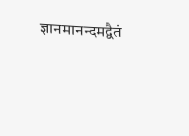ज्ञानमानन्दमद्वैतं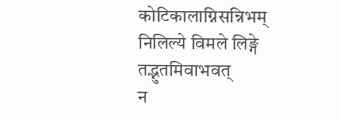कोटिकालाग्निसन्निभम्
निलिल्ये विमले लिङ्गे तद्भुतमिवाभवत्
न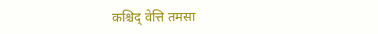कश्चिद् वेत्ति तमसा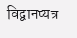विद्वानप्यत्र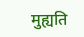मुह्यति